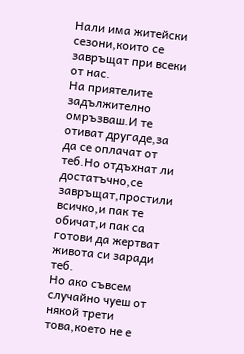Нали има житейски сезони,които се завръщат при всеки от нас.
На приятелите задължително омръзваш.И те отиват другаде,за да се оплачат от теб.Но отдъхнат ли достатъчно,се завръщат,простили всичко,и пак те обичат,и пак са готови да жертват живота си заради теб.
Но ако съвсем случайно чуеш от някой трети това,което не е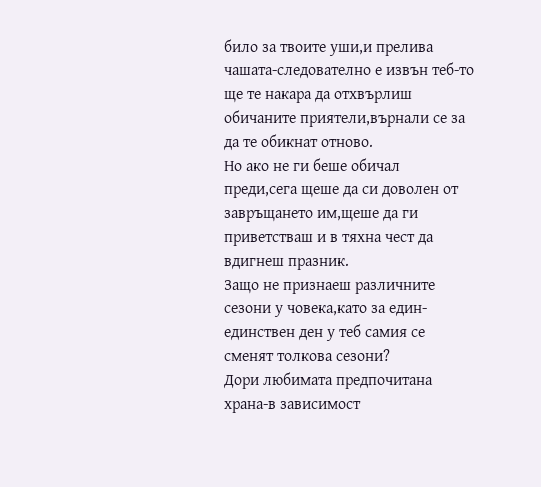било за твоите уши,и прелива чашата-следователно е извън теб-то ще те накара да отхвърлиш обичаните приятели,върнали се за да те обикнат отново.
Но ако не ги беше обичал преди,сега щеше да си доволен от завръщането им,щеше да ги приветстваш и в тяхна чест да вдигнеш празник.
Защо не признаеш различните сезони у човека,като за един-единствен ден у теб самия се сменят толкова сезони?
Дори любимата предпочитана храна-в зависимост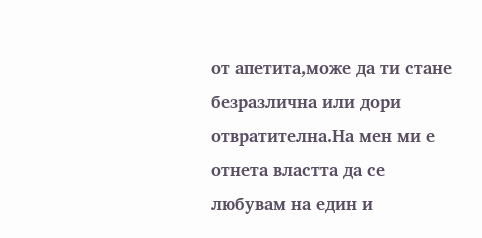от апетита,може да ти стане безразлична или дори отвратителна.На мен ми е отнета властта да се любувам на един и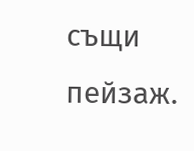същи пейзаж.